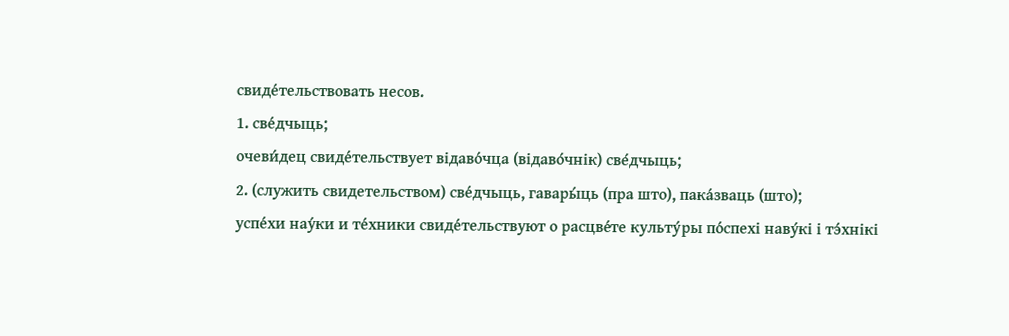свиде́тельствовать несов.
1. све́дчыць;
очеви́дец свиде́тельствует відаво́чца (відаво́чнік) све́дчыць;
2. (служить свидетельством) све́дчыць, гавары́ць (пра што), пака́зваць (што);
успе́хи нау́ки и те́хники свиде́тельствуют о расцве́те культу́ры по́спехі наву́кі і тэ́хнікі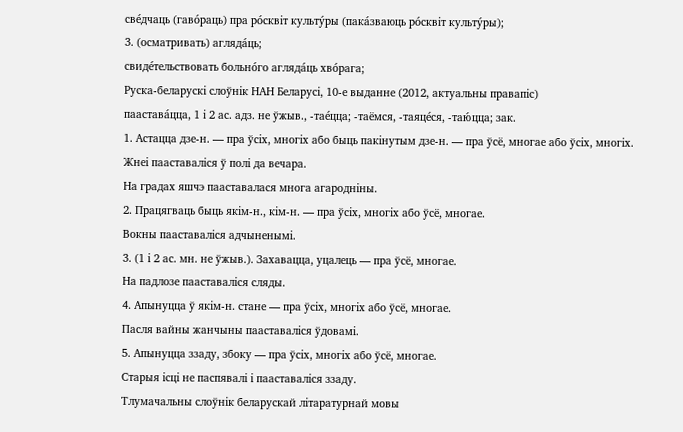све́дчаць (гаво́раць) пра ро́сквіт культу́ры (пака́зваюць ро́сквіт культу́ры);
3. (осматривать) агляда́ць;
свиде́тельствовать больно́го агляда́ць хво́рага;
Руска-беларускі слоўнік НАН Беларусі, 10-е выданне (2012, актуальны правапіс)
паастава́цца, 1 і 2 ас. адз. не ўжыв., -тае́цца; -таёмся, -таяце́ся, -таю́цца; зак.
1. Астацца дзе-н. — пра ўсіх, многіх або быць пакінутым дзе-н. — пра ўсё, многае або ўсіх, многіх.
Жнеі пааставаліся ў полі да вечара.
На градах яшчэ пааставалася многа агародніны.
2. Працягваць быць якім-н., кім-н. — пра ўсіх, многіх або ўсё, многае.
Вокны пааставаліся адчыненымі.
3. (1 і 2 ас. мн. не ўжыв.). Захавацца, уцалець — пра ўсё, многае.
На падлозе пааставаліся сляды.
4. Апынуцца ў якім-н. стане — пра ўсіх, многіх або ўсё, многае.
Пасля вайны жанчыны пааставаліся ўдовамі.
5. Апынуцца ззаду, збоку — пра ўсіх, многіх або ўсё, многае.
Старыя ісці не паспявалі і пааставаліся ззаду.
Тлумачальны слоўнік беларускай літаратурнай мовы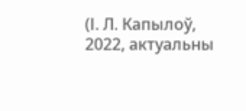(І. Л. Капылоў, 2022, актуальны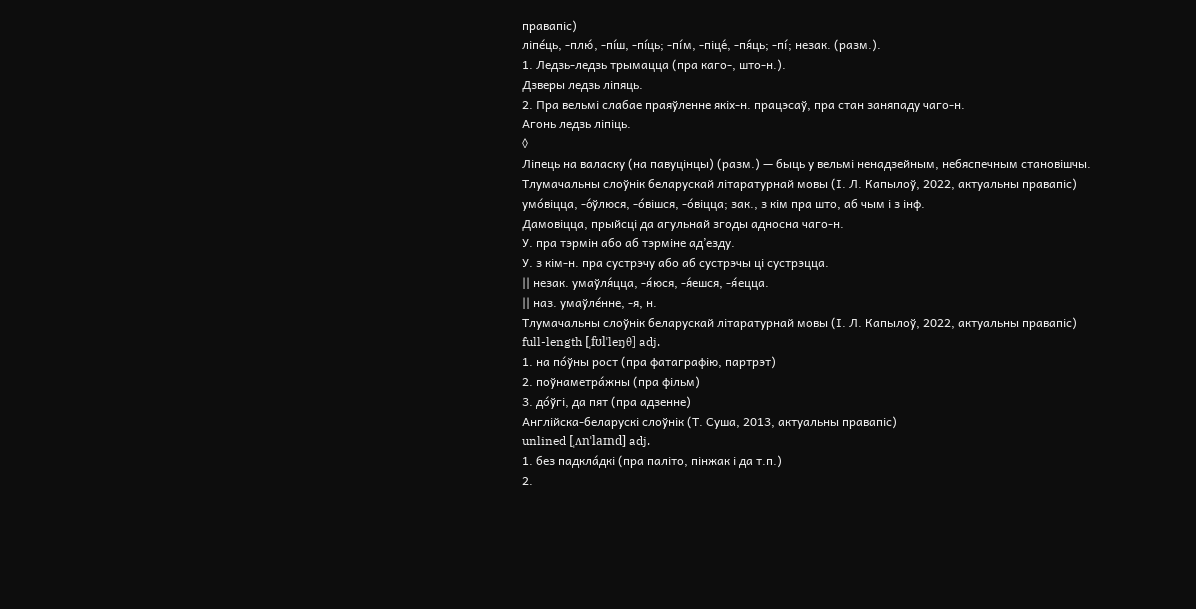правапіс)
ліпе́ць, -плю́, -пі́ш, -пі́ць; -пі́м, -піце́, -пя́ць; -пі́; незак. (разм.).
1. Ледзь-ледзь трымацца (пра каго-, што-н.).
Дзверы ледзь ліпяць.
2. Пра вельмі слабае праяўленне якіх-н. працэсаў, пра стан заняпаду чаго-н.
Агонь ледзь ліпіць.
◊
Ліпець на валаску (на павуцінцы) (разм.) — быць у вельмі ненадзейным, небяспечным становішчы.
Тлумачальны слоўнік беларускай літаратурнай мовы (І. Л. Капылоў, 2022, актуальны правапіс)
умо́віцца, -о́ўлюся, -о́вішся, -о́віцца; зак., з кім пра што, аб чым і з інф.
Дамовіцца, прыйсці да агульнай згоды адносна чаго-н.
У. пра тэрмін або аб тэрміне ад’езду.
У. з кім-н. пра сустрэчу або аб сустрэчы ці сустрэцца.
|| незак. умаўля́цца, -я́юся, -я́ешся, -я́ецца.
|| наз. умаўле́нне, -я, н.
Тлумачальны слоўнік беларускай літаратурнай мовы (І. Л. Капылоў, 2022, актуальны правапіс)
full-length [ˌfʊlˈleŋθ] adj.
1. на по́ўны рост (пра фатаграфію, партрэт)
2. поўнаметра́жны (пра фільм)
3. до́ўгі, да пят (пра адзенне)
Англійска-беларускі слоўнік (Т. Суша, 2013, актуальны правапіс)
unlined [ˌʌnˈlaɪnd] adj.
1. без падкла́дкі (пра паліто, пінжак і да т.п.)
2.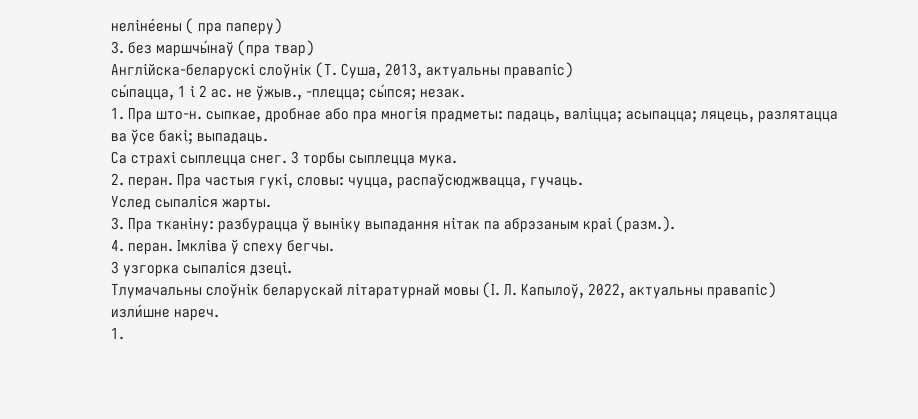неліне́ены ( пра паперу)
3. без маршчы́наў (пра твар)
Англійска-беларускі слоўнік (Т. Суша, 2013, актуальны правапіс)
сы́пацца, 1 і 2 ас. не ўжыв., -плецца; сы́пся; незак.
1. Пра што-н. сыпкае, дробнае або пра многія прадметы: падаць, валіцца; асыпацца; ляцець, разлятацца ва ўсе бакі; выпадаць.
Са страхі сыплецца снег. 3 торбы сыплецца мука.
2. перан. Пра частыя гукі, словы: чуцца, распаўсюджвацца, гучаць.
Услед сыпаліся жарты.
3. Пра тканіну: разбурацца ў выніку выпадання нітак па абрэзаным краі (разм.).
4. перан. Імкліва ў спеху бегчы.
З узгорка сыпаліся дзеці.
Тлумачальны слоўнік беларускай літаратурнай мовы (І. Л. Капылоў, 2022, актуальны правапіс)
изли́шне нареч.
1.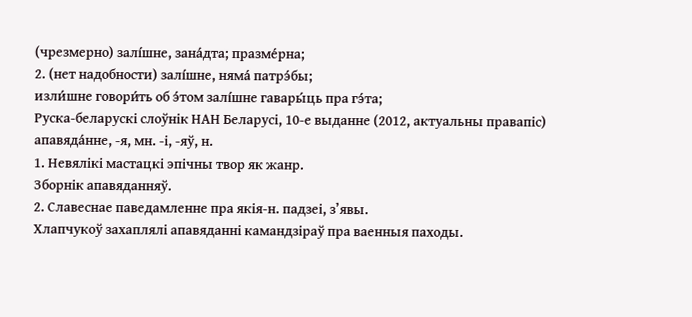(чрезмерно) залі́шне, зана́дта; празме́рна;
2. (нет надобности) залі́шне, няма́ патрэ́бы;
изли́шне говори́ть об э́том залі́шне гавары́ць пра гэ́та;
Руска-беларускі слоўнік НАН Беларусі, 10-е выданне (2012, актуальны правапіс)
апавяда́нне, -я, мн. -і, -яў, н.
1. Невялікі мастацкі эпічны твор як жанр.
Зборнік апавяданняў.
2. Славеснае паведамленне пра якія-н. падзеі, з’явы.
Хлапчукоў захаплялі апавяданні камандзіраў пра ваенныя паходы.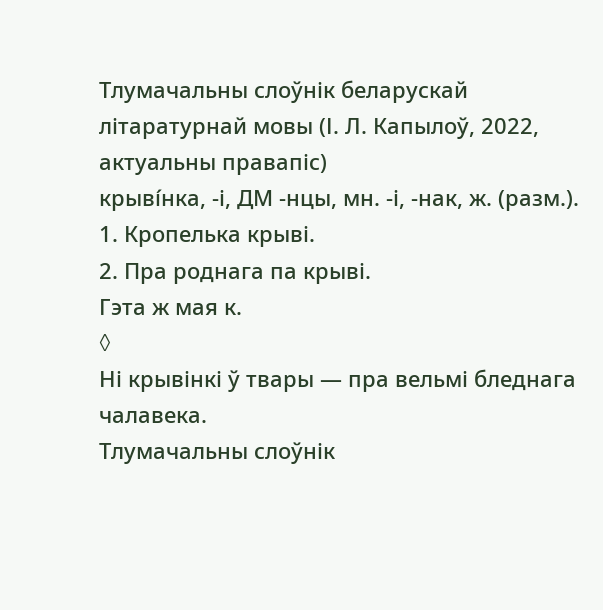Тлумачальны слоўнік беларускай літаратурнай мовы (І. Л. Капылоў, 2022, актуальны правапіс)
крыві́нка, -і, ДМ -нцы, мн. -і, -нак, ж. (разм.).
1. Кропелька крыві.
2. Пра роднага па крыві.
Гэта ж мая к.
◊
Ні крывінкі ў твары — пра вельмі бледнага чалавека.
Тлумачальны слоўнік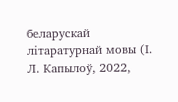беларускай літаратурнай мовы (І. Л. Капылоў, 2022,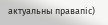актуальны правапіс)